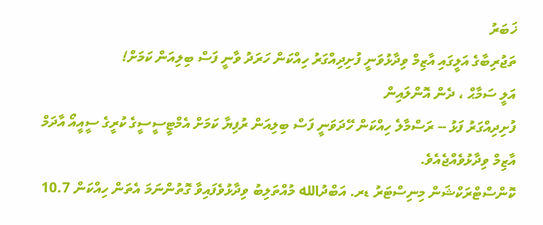ޚަބަރު
ތަޖުރިބާގެ އަލީގައި އާޒިމް ވިދާޅުވަނީ ފުށިދިއްގަރު ހިއްކަން ހަރަދު ވާނީ ފަސް ބިލިއަން ކަމަށް!
އަލީ ސަމާޙް ، ދެން އޮންލައިން
ފުށިދިއްގަރު ފަޅު -- ރަސްމާލެ ހިއްކަން ހޭދަވަނީ ފަސް ބިލިއަން ރުފިޔާ ކަމަށް އެމްޓީސީސީގެ ކުރީގެ ސީއީއޯ އާދަމް އާޒިމް ވިދާޅުވެއްޖެއެވެ.
ކޮންސްޓްރަކްޝަން މިނިސްޓަރު ޑރ. އަބްދުالله މުއްތަލިބު ވިދާޅުވެފައިވާ ގޮތުންނަމަ އެތަން ހިއްކަން 10.7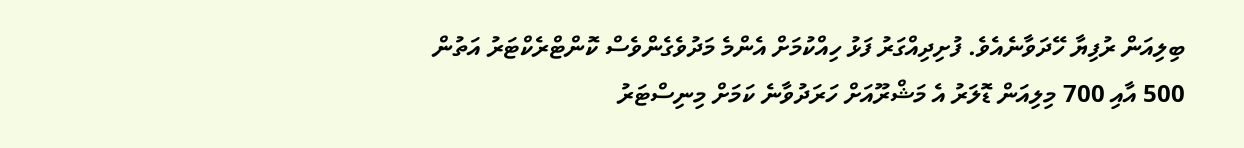ބިލިއަން ރުފިޔާ ހޭދަވާނެއެވެ. ފުށިދިއްގަރު ފަޅު ހިއްކުމަށް އެންމެ މަދުވެގެންވެސް ކޮންޓްރެކްޓަރު އަތުން 500 އާއި 700 މިލިއަން ޑޮލަރު އެ މަޝްރޫއަށް ހަރަދުވާނެ ކަމަށް މިނިސްޓަރު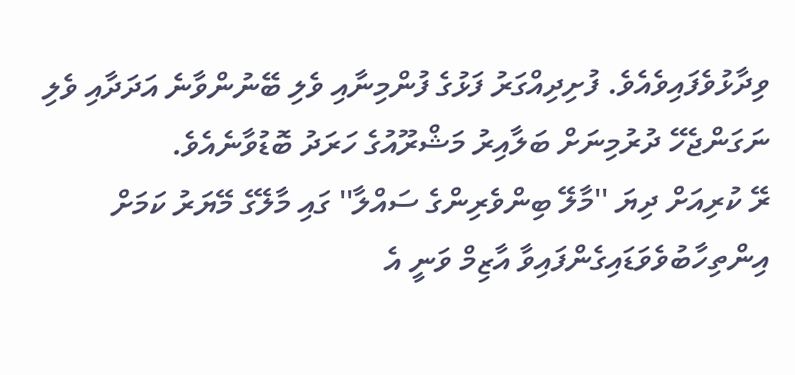ވިދާޅުވެފައިވެއެވެ. ފުށިދިއްގަރު ފަޅުގެ ފުންމިނާއި ވެލި ބޭނުންވާނެ އަދަދާއި ވެލި ނަގަންޖެހޭ ދުރުމިނަށް ބަލާއިރު މަޝްރޫއުގެ ހަރަދު ބޮޑުވާނެއެވެ.
ރޭ ކުރިއަށް ދިޔަ ''މާލޭ ބިންވެރިންގެ ސައްލާ'' ގައި މާލޭގެ މޭޔަރު ކަމަށް އިންތިހާބުވެވަޑައިގެންފައިވާ އާޒިމް ވަނީ އެ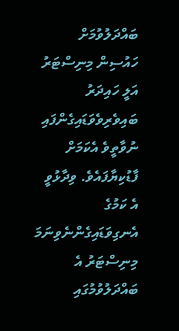ބައްދަލުވުމަށް ހައުސިން މިނިސްޓަރު އަލީ ހައިދަރު ބައިވެރިވެވަޑައިގެންފައި ނުވާތީވެ އެކަމަށް ފާޑުކިޔާފައެވެ. ވިދާޅުވީ އެ ކަމުގެ އެނގިވަޑައިގެންނެވިނަމަ މިނިސްޓަރު އެ ބައްދަލުވުމުގައި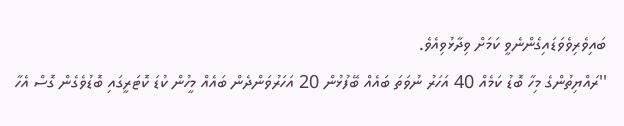ބައިވެރިވެވަޑައިގެންނެވީ ކަމަށް ވިދާޅުވިއެވެ.
''ރައްޔިތުންގެ މިހާ ބޮޑު ކަމެއް 40 އަހަރު ނުވަތަ ބައެއް ބޭފުޅުން 20 އަހަރުވަންދެން ބައެއް މީހުން ކުޑަ ކޮޓަރީގައި ބޮޑުވެގެން ގޮސް އެހާ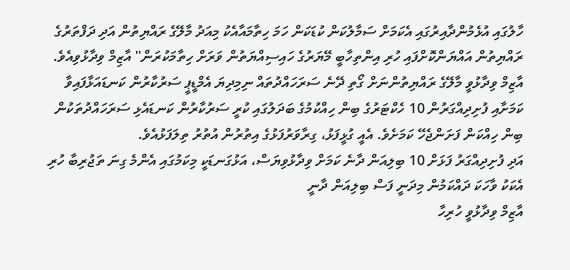ހާލުގައި އުޅެމުންދާއިރުގައި އެކަމަށް ސަމާލުކަން ކުޑަކަން ހަމަ ހިތާމައާއެކު މިއަދު މާލޭގެ ރައްޔިތުން އަދި ދަފްތަރުގެ ރައްޔިތުން އައްޔަންކޮށްފައި ހުރި އިންތިހާބީ މޭޔަރުގެ ހައިސިއްޔަތުން ވަރަށް ހިތާމަކުރަން'' އާޒިމް ވިދާޅުވިއެވެ.
އާޒިމް ވިދާޅުވީ މާލޭގެ ރައްޔިތުންނަށް ގޯތި ދޭނެ ސަރަހައްދުތައް ނިމިދިޔަ އެމްޑީޕީ ސަރުކާރުން ކަނޑައަޅާފައިވާ ކަމަށާއި ފުށިދިއްގަރުން 10 ހެކްޓަރުގެ ބިން ހިއްކުމުގެ ބަދަލުގައި ކުރީ ސަރުކާރުން ކަނޑައެޅި ސަރަހައްދުތަކުން ބިން ހިއްކަން ފަށަންޖެހޭ ކަމަށެވެ. އެއީ ގުޅީފަޅު، ގިރާވަރުފަޅުގެ އިތުރުން އުތުރު ތިލަފަޅުއެވެ.
އަދި ފުށިދިއްގަރު ފަޅަށް 10 ބިލިއަން ދާނެ ކަމަށް ވިދާޅުވިޔަސް، އަޅުގަނޑަކީ މިކަމުގައި އެންމެ ގިނަ ތަޖުރިބާ ހުރި އެކަކު ވާހަކަ ދައްކަމުން މިދަނީ ފަސް ބިލިއަން ދާނީ
އާޒިމް ވިދާޅުވީ ހުރިހާ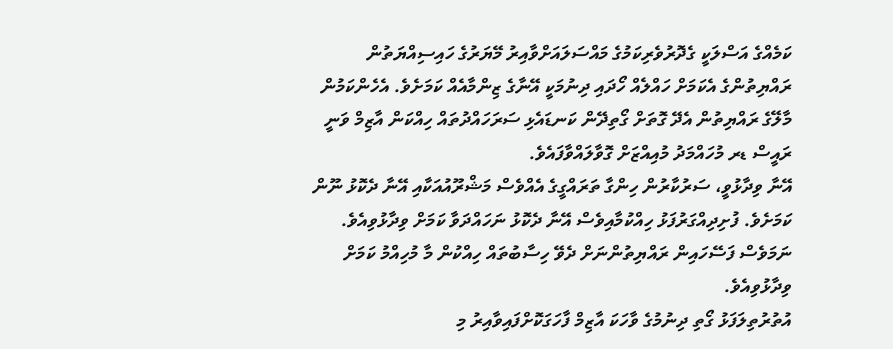ކަމެއްގެ އަސްލަކީ ގެދޮރުވެރިކަމުގެ މައްސަލައަށްވާއިރު މޭޔަރުގެ ހައިސިއްޔަތުން ރައްޔިތުންގެ އެކަމަށް ހައްލެއް ހޯދައި ދިނުމަކީ އޭނާގެ ޒިންމާއެއް ކަމަށެވެ. އެހެންކަމުން މާލޭގެ ރައްޔިތުން އެދޭ ގޮތަށް ގޯތިދޭން ކަނޑައެޅި ސަރަހައްދުތައް ހިއްކަން އާޒިމް ވަނީ ރައީސް ޑރ މުހައްމަދު މުއިއްޒަށް ގޮވާލައްވާފައެވެ.
އޭނާ ވިދާޅުވީ، ސަރުކާރުން ހިންގާ ތަރައްގީގެ އެއްވެސް މަޝްރޫއުއަކާއި އޭނާ ދެކޮޅު ނޫން ކަމަށެވެ. ފުށިދިއްގަރުފަޅު ހިއްކުމާއިވެސް އޭނާ ދެކޮޅު ނަހައްދަވާ ކަމަށް ވިދާޅުވިއެވެ. ނަމަވެސް ފަސޭހައިން ރައްޔިތުންނަށް ދެވޭ ހިސާބުތައް ހިއްކުން މާ މުހިއްމު ކަމަށް ވިދާޅުވިއެވެ.
އުތުރުތިލަފަޅު ގޯތި ދިނުމުގެ ވާހަކަ އާޒިމް ފާހަގަކޮށްފައިވާއިރު މި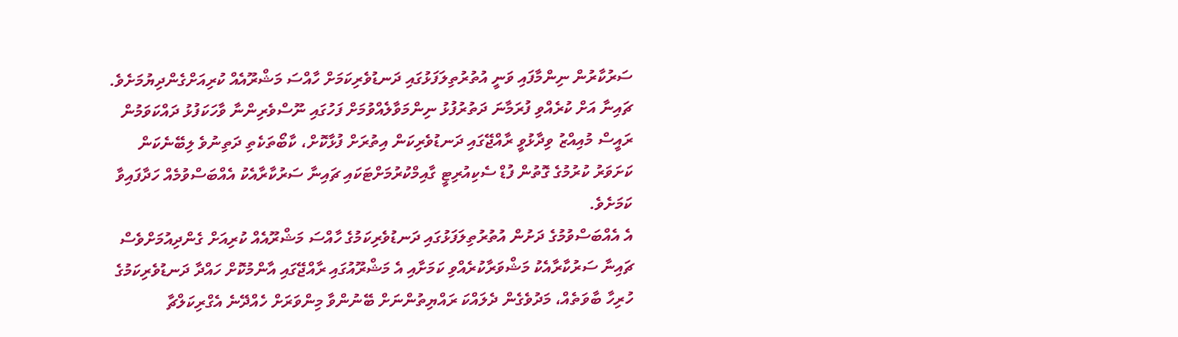ސަރުކާރުން ނިންމާފައި ވަނީ އުތުރުތިލަފަޅުގައި ދަނޑުވެރިކަމަށް ހާއްސަ މަޝްރޫއެއް ކުރިއަށްގެންދިޔުމަށެވެ.
ޗައިނާ އަށް ކުރެއްވި ފުރަމާނަ ދަތުރުފުޅު ނިންމަވާލެއްވުމަށް ފަހުގައި ނޫސްވެރިންނާ ވާހަކަފުޅު ދައްކަވަމުން ރައީސް މުއިއްޒު ވިދާޅުވީ ރާއްޖޭގައި ދަނޑުވެރިކަން އިތުރަށް ފުޅާކޮށް، ކާބޯތަކެތި ދަތިނުވެ ލިބޭނެކަން ކަށަވަރު ކުރުމުގެ ގޮތުން ފުޑް ސެކިއުރިޓީ ގާއިމްކުރުމަށްޓަކައި ޗައިނާ ސަރުކާރާއެކު އެއްބަސްވުމެއް ހަދާފައިވާ ކަމަށެވެ.
އެ އެއްބަސްވުމުގެ ދަށުން އުތުރުތިލަފަޅުގައި ދަނޑުވެރިކަމުގެ ހާއްސަ މަޝްރޫއެއް ކުރިއަށް ގެންދިއުމަށްވެސް ޗައިނާ ސަރުކާރާއެކު މަޝްވަރާކުރެއްވި ކަމަށާއި އެ މަޝްރޫއުގައި ރާއްޖޭގައި އާންމުކޮށް ހައްދާ ދަނޑުވެރިކަމުގެ ހުރިހާ ބާވަތެއް، މަދުވެގެން ދެލައްކަ ރައްޔިތުންނަށް ބޭނުންވާ މިންވަރަށް ހެއްދޭނެ އެގްރިކަލްޗާ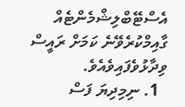އެސްޓޭބްލިޝްމެންޓެއް ގާއިމްކުރެވޭނެ ކަމަށް ރައީސް ވިދާޅުވެފައިވެއެވެ.
  1. ނިމިދިޔަ ފަސް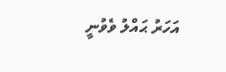އަހަރު ޙައްލު ވެވުނީ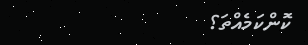ކޮންކަމެއްތަ؟